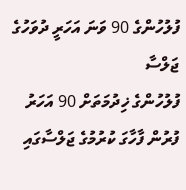ފުލުހުންގެ 90 ވަނަ އަހަރީ ދުވަހުގެ ޖަލްސާ
ފުލުހުންގެ ޚިދުމަތަށް 90 އަހަރު ފުރުން ފާހާގަ ކުރުމުގެ ޖަލްސާގައި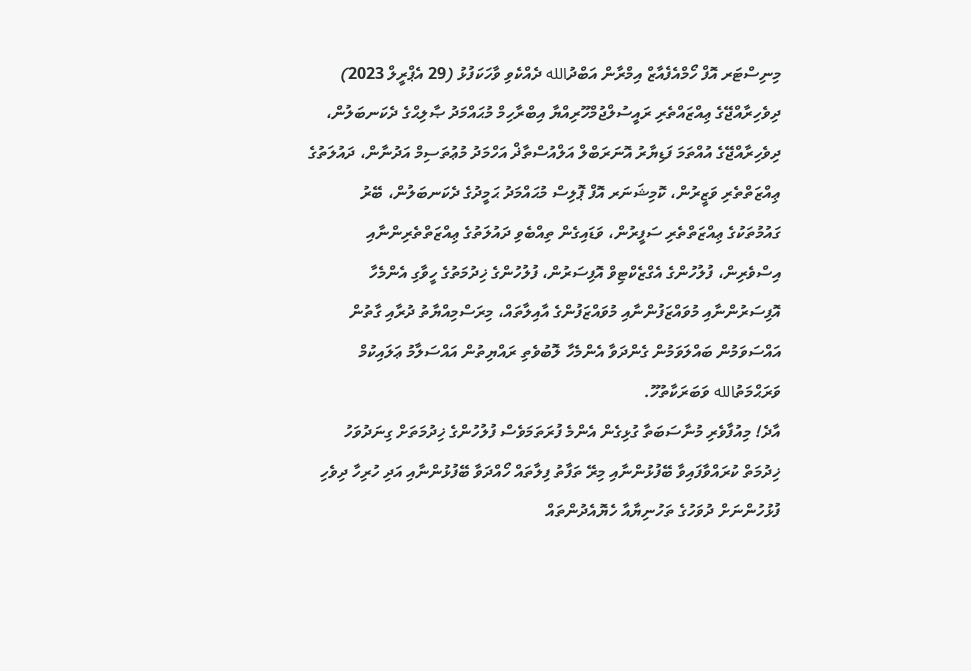މިނިސްޓަރ އޮފް ހޯމްއެފެއާޒް އިމްރާން އަބްދުالله ދެއްކެވި ވާހަކަފުޅު (29 އެޕްރީލް 2023)
ދިވެހިރާއްޖޭގެ ޢިއްޒައްތެރި ރައީސުލްޖުމްހޫރިއްޔާ އިބްރާހިމް މުޙައްމަދު ޞާލިޙްގެ ދެކަނބަލުން، ދިވެހިރާއްޖޭގެ އުއްތަމަ ފަޑިޔާރު އޮނަރަބްލް އަލްއުސްތާޛް އަހްމަދު މުޢުތަސިމް އަދުނާން، ދައުލަތުގެ ޢިއްޒަތްތެރި ވަޒީރުން، ކޮމިޝަނަރ އޮފް ޕޮލިސް މުޙައްމަދު ޙަމީދުގެ ދެކަނބަލުން، ބޭރު ގައުމުތަކުގެ ޢިއްޒަތްތެރި ސަފީރުން، ވަޑައިގެން ތިއްބެވި ދައުލަތުގެ ޢިއްޒަތްތެރިންނާއި އިސްވެރިން، ފުލުހުންގެ އެގްޒެކްޓިވް އޮފިސަރުން، ފުލުހުންގެ ޚިދުމަތުގެ ހީވާގި އެންމެހާ އޮފިސަރުންނާއި މުވައްޒަފުންނާއި މުވައްޒަފުންގެ އާއިލާތައް، މިރަސްމިއްޔާތު ދުރާއި ގާތުން އައްސަވަމުން ބައްލަވަމުން ގެންދަވާ އެންމެހާ ލޮބުވެތި ރައްޔިތުން އައްސަލާމު ޢަލައިކުމް ވަރަޙްމަތުالله ވަބަރަކާތުހޫ.
އާދެ! މިއުފާވެރި މުނާސަބަތާ ގުޅިގެން އެންމެ ފުރަތަމަވެސް ފުލުހުންގެ ޚިދުމަތަށް ގިނަދުވަހު ޚިދުމަތް ކުރައްވާފައިވާ ބޭފުޅުންނާއި މިރޭ ތަފާތު ފިލާތައް ހޯއްދަވާ ބޭފުޅުންނާއި އަދި ހުރިހާ ދިވެހި ފުޅުހުންނަށް ދުވަހުގެ ތަހުނިޔާއާ ހެޔޮއެދުންތައް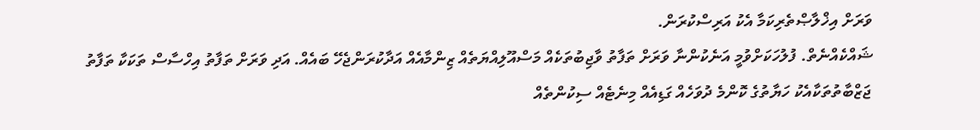ވަރަށް އިޚްލާޞްތެރިކަމާ އެކު އަރިސްކުރަން.
ޝައްކެއްނެތް. ފުލުހަކަށްވުމީ އަނެކުންނާ ވަރަށް ތަފާތު ވާޖިބުތަކެއް މަސްއޫލިއްޔަތެއް ޒިންމާއެއް އަދާކުރަންޖެހޭ ބައެއް. އަދި ވަރަށް ތަފާތު އިހްސާސް ތަކަކާ ތަފާތު ޖަޒްބާތުތަކާއެކު ހަޔާތުގެ ކޮންމެ ދުވަހެއް ގަޑިއެއް މިނެޓެއް ސިކުންތެއް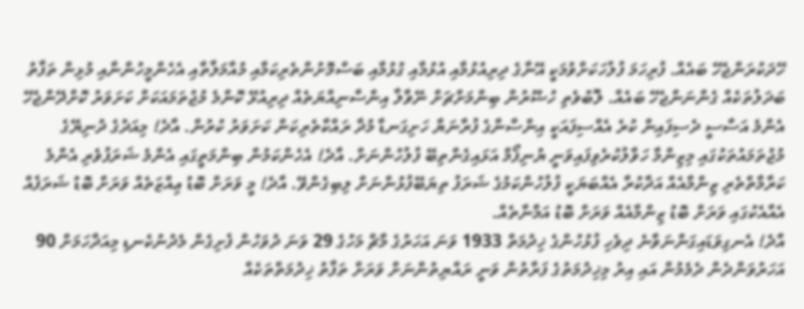ހޭދަކުރަންޖެހޭ ބައެއް. ފުރިހަމަ ފުލުހަކަށްވުމަކީ އޭނާގެ ދިރިއުޅުމާއި އުޅުމާއި ގުޅުމާއި ބަސްމޮށުންތެރިކަމާއި މުއާމަލާތާއި އެހެންމީހުންނާއި މުޅިން ތަފާތު ބަދަލުތަކެއް ގެންނަންޖެހޭ ބައެއް. ލޮބުވެތި ހުޟޫރުން ބިންމަށްޗަށް ނޭވާލާ އިންސާނިއްޔަތެއް ދިރިއުޅޭ ކޮންމެ މުޖުތަމައަކަށް ކަށަވަރު ކޮށްދޭންޖެހޭ އެންމެ އަސާސީ ދެސިފައިން ކުރެ އެއްސިފައަކީ އިންސާނާގެ ފުރާނަޔާ ހަށިގަނޑާ މުދާ ރައްކާތެރިކަން ކަށަވަރު ކުރުން. އާދެ! މިއަދުގެ ދުނިޔޭގެ މުޖުތަމައުތަކުގައި މިޒިންމާ ހަވާލުކުރެވިފައިވަނީ ޔުނިފޯމް އަޅައިގެންތިބޭ ފުލުހުންނަށް. އާދެ! އެހެންކަމުން ބިންމަތީގައި އެންމެ ޝަރަފުވެރި އެންމެ ކަރާމާތްތެރި ޒިންމާއެއް އަދާކުރާ އެއްބަޔަކީ ފުލުހުންކަމުގެ ޝަރަފު ތިޔަބޭފުޅުންނަށް ލިބިގެންވޭ. އާދެ! މީ ވަރަށް ބޮޑު ޢިއްޒަތެއް ވަރަށް ބޮޑު ޝަރަފެއް އެއާއެކުގައި ވަރަށް ބޮޑު ޒިންމާއެއް ވަރަށް ބޮޑު އަމާނާތެއް.
އާދެ! އެނގިވަޑައިގަންނަވާނެ ދިވެހި ފުޅުހުންގެ ޚިދުމަތް 1933 ވަނަ އަހަރުގެ މާޗް މަހުގެ 29 ވަނަ ދުވަހުން ފެށިގެން މެދުނުކެނޑި މިއަދާހަމަށް 90 އަހަރުވަންދެން ދެމެމުން އައި އިރު މިޚިދުމަތުގެ ފަރާތުން ވަނީ ރައްޔިތުންނަށް ވަރަށް ތަފާތު ޚިދުމަތްތަކެއް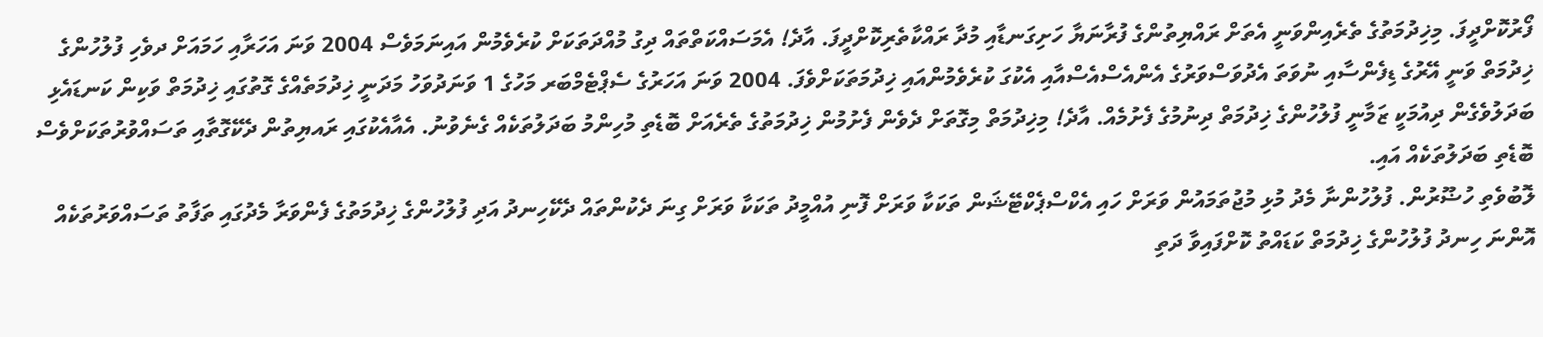ފޯރުކޮށްދީފަ. މިޚިދުމަތުގެ ތެރެއިންވަނީ އެތަށް ރައްޔިތުންގެ ފުރާނަޔާ ހަށިގަނޑާއި މުދާ ރައްކާތެރިކޮށްދީފަ. އާދެ! އެމަސައްކަތްތައް ދިގު މުއްދަތަކަށް ކުރެވެމުން އައިނަމަވެސް 2004 ވަނަ އަހަރާއި ހަމައަށް ދވެހި ފުލުހުންގެ ޚިދުމަތް ވަނީ އޭރުގެ ޑިފެންސާއި ނުވަތަ އެދުވަސްވަރުގެ އެންއެސްއެސްއާއި އެކުގަ ކުރެވެމުންއައި ޚިދުމަތަކަށްވެފަ. 2004 ވަނަ އަހަރުގެ ސެޕްޓެމްބަރ މަހުގެ 1 ވަނަދުވަހު މަދަނީ ޚިދުމަތެއްގެ ގޮތުގައި ޚިދުމަތް ވަކިން ކަނޑައެޅި ބަދަލުވެގެން ދިއުމަކީ ޒަމާނީ ފުލުހުންގެ ޚިދުމަތް ދިނުމުގެ ފެށުމެއް. އާދެ! މިޚިދުމަތް މިގޮތަށް ދެވެން ފެށުމުން ޚިދުމަތުގެ ތެރެއަށް ބޮޑެތި މުހިންމު ބަދަލުތަކެއް ގެނެވުނު. އެއާއެކުގައި ރައޔިތުން ދެކޭގޮތާއި ތަސައްވުރުތަކަށްވެސް ބޮޑެތި ބަދަލުތަކެއް އައި.
ލޮބުވެތި ހުޟޫރުން. ފުލުހުންނާ މެދު މުޅި މުޖުތަމައުން ވަރަށް ހައި އެކްސްޕެކްޓޭޝަން ތަކަކާ ވަރަށް ފޮނި އުއްމީދު ތަކަކާ ވަރަށް ގިނަ ދެކުންތައް ދެކޭހިނދު އަދި ފުލުހުންގެ ޚިދުމަތުގެ ފެންވަރާ މެދުގައި ތަފާތު ތަސައްވަރުތަކެއް އޮންނަ ހިނދު ފުލުހުންގެ ޚިދުމަތް ކަޑައްތު ކޮށްފައިވާ ދަތި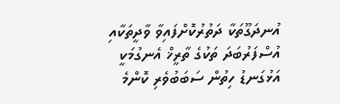އުނދަގޫތަކާ ދަތުރުކޮށްފައިވާ ވާދީތަކާއި އުސްފަރުބަދަ ތަކުގެ ތާރީޚް އެނގުމަކީ އަޅުގަނޑު ހިތުން ސަބަބުވެރި ކޮންމެ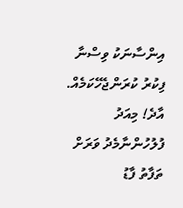އިންސާނަކު ވިސްނާ ފިކުރު ކުރަންޖެހޭކަމެއް. އާދެ! މިއަދު ފުލުހުންނާމެދު ވަރަށް ތަފާތު ފާޑު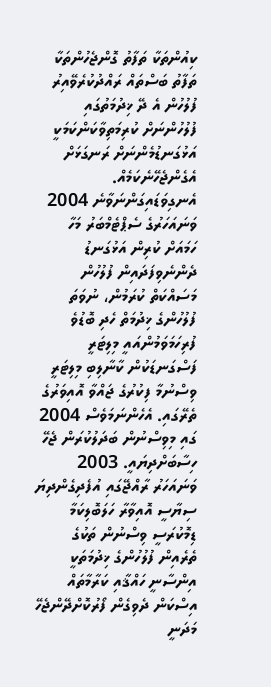ކިއުންތަކާ ތަފާތު ގޮންޖެހުންތަކާ ތަފާތު ބަސްތައް ރައްދުކުރެވޭއިރު ފުލުހުން އެ ދޭ ޚިދުމަތުގައި ފުލުހުންނަށް ކުރިމަތިވާކަންކަމަކީ އަޅުގަނޑުމެންނަށް ރަނގަޅަށް އެގެންޖެހޭނެކަމެއް.
އެނގިވަޑައިގަންނަވާނެ 2004 ވަނައަހަރުގެ ސެޕްޓެމްބަރު މަހާ ހަމައަށް ކުރިން އަޅުގަނޑު ދެންނެވިފަދައިން ފުލުހުން މަސައްކަތް ކުރަމުން، ނުވަތަ ފުލުހުންގެ ޚިދުމަތް ހެދި ބޮޑުވެ ފުރިހަމަވަމުންއައީ މިލިޓަރީ ފަސްގަނޑަކުން ކާނާލިބި މިލިޓަރީ ވިސްނުމާ ފިކުރުގެ ޖައްވާ އޮއިވަރުގެ ތެރޭގައި. އެހެންނަމަވެސް 2004 ގައި މިވިސްނުން ބަދަލުކުރަން ޖެހޭ ހިސާބަށްދިޔައީ. 2003 ވަނައަހަރު ރާއްޖޭގައި އުފެދިގެންދިޔަ ސިޔާސީ އޮއިވާރާ ހަލަބޮލިކަމާ ޑިމޮކުރަސީ ވިސްނުން ތަކުގެ ތެރެއިން ފުލުހުންގެ ޚިދުމަތަކީ އިންސާނީ ހައްޤާއި ކަރާމާތައް އިސްކަން ދެވިގެން ފޯރުކޮށްދޭންޖެހޭ މަދަނީ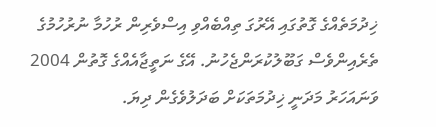ޚިދުމަތެއްގެ ގޮތުގައި އޭރުގަ ތިއްބެއްވި އިސްވެރިން ރުހުމާ ނުރުހުމުގެ ތެރެއިންވެސް ގަބޫލުކުރަންޖެހުނު. އޭގެ ނަތީޖާއެއްގެ ގޮތުން 2004 ވަނައަހަރު މަދަނީ ޚިދުމަތަކަށް ބަދަލުވެގެން ދިޔަ.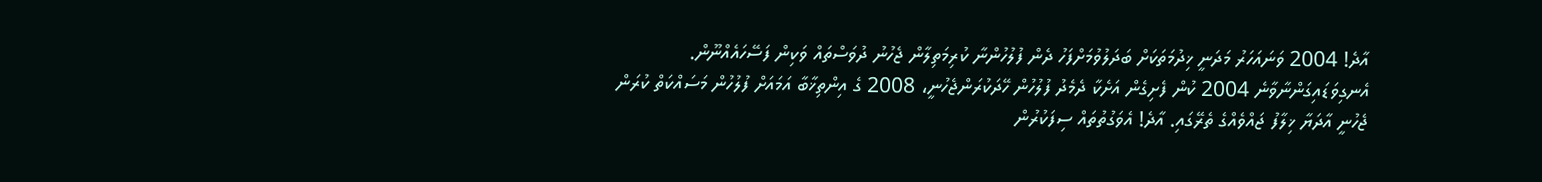އާދެ! 2004 ވަނައަހަރު މަދަނީ ޚިދުމަތަކަށް ބަދަލުވުމަށްފަހު ދެން ފުލުހުންނާ ކުރިމަތިލާން ޖެހުނު ދުވަސްތައް ވަކިން ފަސޭހައެއްނޫން. އެނގިވަޑައިގަންނާވާނެ 2004 ކުން ފެށިގެން އަށެކާ ދެމެދު ފުލުހުން ހޭދަކުރަންޖެހުނީ، 2008 ގެ އިންތިޚާބާ އަމައަށް ފުލުހުން މަސައްކަތް ކުރަން ޖެހުނީ އާދަޔާ ޚިލާފު ޖައްވެއްގެ ތެރޭގައި. އާދެ! އެވަގުތުތައް ސިފަކުރުން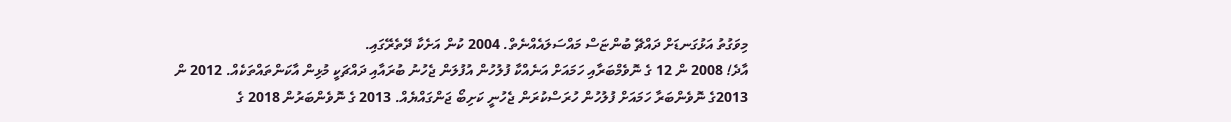މިވަގުތު އަޅުގަނޑަށް ދައްޗޭ ބުންޏަސް މައްސަލައެއްނެތް. 2004 ކުން އަށެކާ ދޭތެރޭގައި.
އާދެ! 2008 ން 12 ގެ ނޮވެމްބަރާއި ހަމައަށް އަނެއްކާ ފުލުހުން އުފުލަން ޖެހުނު ބުރައާއި ދައްޗަކީ މުޅިން އާކަންތައްތަކެއް. 2012 ން 2013ގެ ނޮވެންބަރާ ހަމައަށް ފުލުހުން ހުރަސްކުރަން ޖެހުނީ ކަށިބޯ ޖަންގައްޔެއް. 2013 ގެ ނޮވެންބަރުން 2018 ގެ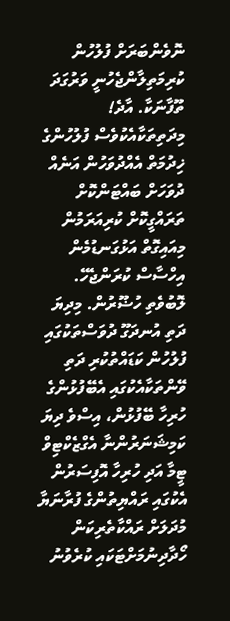ނޮވެންބަރަށް ފުލުހުން ކުރިމަތިލާންޖެހުނީ ވަރުގަދަ ތޫފާނަކާ. އާދެ! މިދަތިތަކާއެކުވެސް ފުލުހުންގެ ޚިދުމަތް އެއްދުވަހުން އަނެއް ދުވަހަށް ބައްޓަންކޮށް ތަރައްގީކޮށް ކުރިއަރަމުން މިއައިގޮތް އަޅުގަނޑުމެން އިހްސާސް ކުރަންޖެހޭ.
ލޮބުވެތި ހުޟޫރުން. މިދިޔަ ދަތި އުނދަގޫ ދުވަސްތަކުގައި ފުލުހުން ކަޑައްތުކުރި ދަތި ވޭންތަކާއެކުގައި އެބޭފުޅުންގެ ހުރިހާ ބޭފުޅުން، އިސްވެ ދިޔަ ކަމިޝަނަރުންނާ އެގްޒެކްޓިވް ޓީމާ އަދި ހުރިހާ އޮފިސަރުން އެކުގައި ރައްޔިތުންގެ ފުރާނަޔާ މުދަލަށް ރައްކާތެރިކަން ހޯދާދިނުމަށްޓަކައި ކުރެވުނު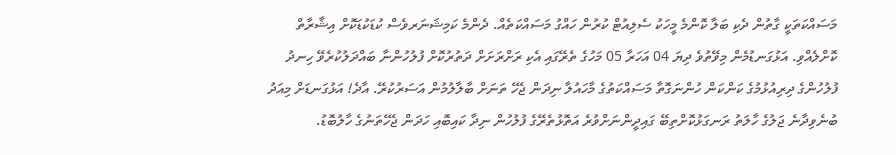މަސައްކަތަކީ ގާތުން ދެކި ބަލާ ކޮންމެ މީހަކު ސެލިއުޓް ކުރުން ހައްގު މަސައްކަތެއް. ދެންމެ ކަމިޝަނަރވެސް ކުޑަކުޑަކޮށް އިޝާރާތް ކޮށްލެއްވި. އަޅުގަނޑުމެން މިވޭތުވެ ދިޔަ 04 އަހަރާ 05 މަހުގެ ތެރޭގައި އެކި ރަށްރަށަށް ދަތުރުކޮށް ފުލުހުންނާ ބައްދަލުކުރެވޭ ހިނދު ފުލުހުންގެ ދިރިއުޅުމުގެ ކަންކަން ހުންނަގޮތާ މަސައްކަތުގެ މާހައުލާ ނިދަން ޖެހޭ ތަނަށް ބާލާލުމުން އަސަރުކުރޭ. އާދެ! އަޅުގަނޑަށް މިއަދު ބުނެވިދާނެ ޖަލުގެ ހާލަތު ރަނގަޅުކޮށްތިބޭ ގައިދީންނަށްވުރެ އަތޮޅުތެރޭގެ ފުލުހުން ނިދާ ކައިބޮއި ހަދަން ޖެހޭތަނުގެ ހާލުބޮޑު.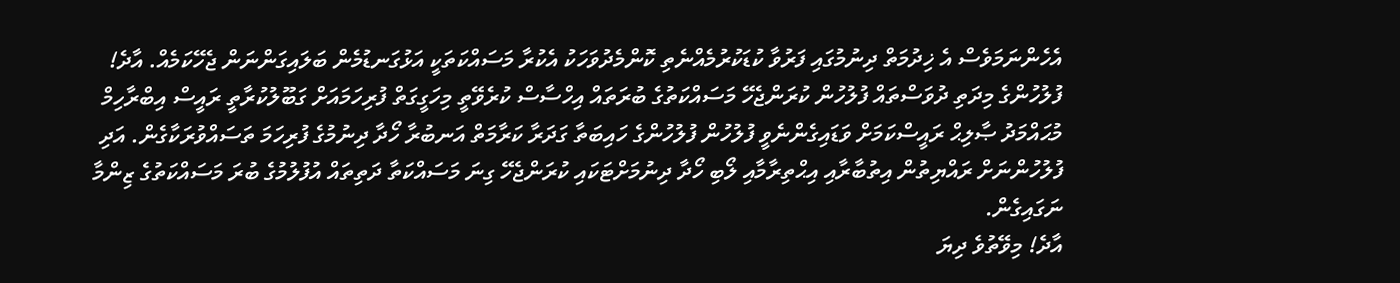އެހެންނަމަވެސް އެ ޚިދުމަތް ދިނުމުގައި ފަރުވާ ކުޑަކުރުމެއްނެތި ކޮންމެދުވަހަކު އެކުރާ މަސައްކަތަކީ އަޅުގަނޑުމެން ބަލައިގަންނަން ޖެހޭކަމެއް. އާދެ! ފުލުހުންގެ މިދަތި ދުވަސްތައް ފުލުހުން ކުރަންޖެހޭ މަސައްކަތުގެ ބުރަތައް އިހްސާސް ކުރެވޭތީ މިހަގީގަތް ފުރިހަމައަށް ގަބޫލުކުރާތީ ރައީސް އިބްރާހިމް މުޙައްމަދު ޞާލިޙް ރައީސްކަމަށް ވަޑައިގެންނެވީ ފުލުހުން ފުލުހުންގެ ހައިބަތާ ގަދަރާ ކަރާމަތް އަނބުރާ ހޯދާ ދިނުމުގެ ފުރިހަމަ ތަސައްވުރަކާގެން. އަދި ފުލުހުންނަށް ރައްޔިތުން އިތުބާރާއި އިޙްތިރާމާއި ލޯބި ހޯދާ ދިނުމަށްޓަކައި ކުރަންޖެހޭ ގިނަ މަސައްކަތާ ދަތިތައް އުފުލުމުގެ ބުރަ މަސައްކަތުގެ ޒިންމާ ނަގައިގެން.
އާދެ! މިވޭތުވެ ދިޔަ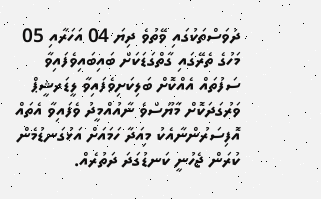ދުވަސްތަކުގައި ވޭތުވެ ދިޔަ 04 އަހަރާއި 05 މަހުގެ ތެރޭގައި ގާތްގަޑަކަށް ބައިބައިވެފައިވާ ސަފުތައް އެއްކޮށް ބަލިކަށިވެފައިވާ ލީޑަރޝީޕް ވަރުގަދަކޮށް މާޔޫސްވެ ނާއުއްމީދު ވެފައިވާ އެތައް އޮފިސަރުންނާއެކު މިއަދާ ހަމައަށް އަޅުގަނޑުމެން ކުރަން ޖެހުނީ ކަނޑުގަދަ ދަތުރެއް.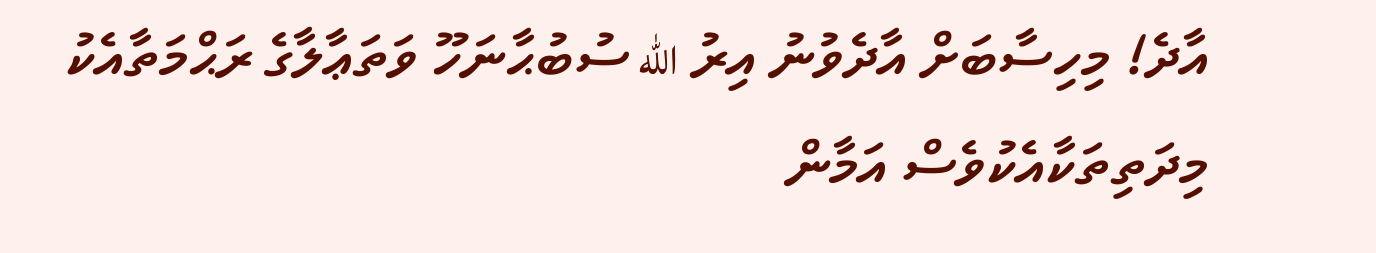އާދެ! މިހިސާބަށް އާދެވުނު އިރު الله ސުބުޙާނަހޫ ވަތަޢާލާގެ ރަޙްމަތާއެކު މިދަތިތަކާއެކުވެސް އަމާން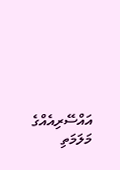އައްސޭރިއެއްގެ މަލަމަތި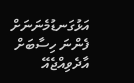އަޅުގަނޑުމެނަނަށް ފެންނަ ހިސާބަށް އާދެވިއްޖެއޭ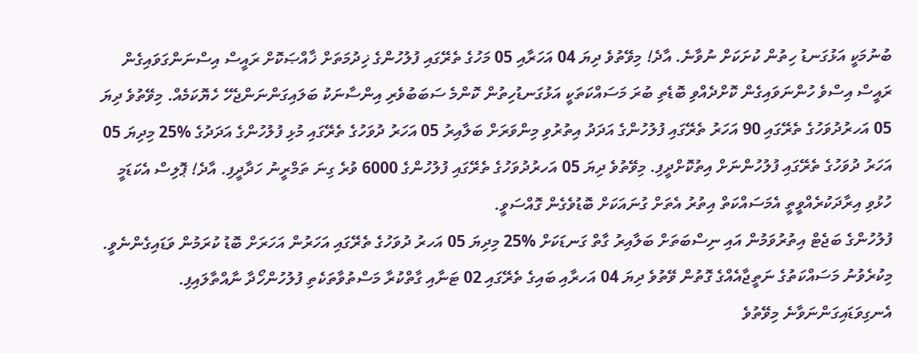ބުނުމަކީ އަޅުގަނޑު ހިތުން ކުށަކަށް ނުވާނެ. އާދެ! މިވޭތުވެ ދިޔަ 04 އަހަރާއި 05 މަހުގެ ތެރޭގައި ފުލުހުންގެ ޚިދުމަތަށް ޚާއްޞަކޮށް ރައީސް އިސްނަންގަވައިގެން ރައީސް އިސްވެ ހުންނަވައިގެން ކޮށްދެއްވި ބޮޑެތި ބުރަ މަސައްކަތަކީ އަޅުގަނޑުހިތުން ކޮންމެ ސަބަބުވެރި އިންސާނަކު ބަލައިގަންނަންޖެހޭ ހެޔޮކަމެއް. މިވޭތުވެ ދިޔަ 05 އަހރުދުވަހުގެ ތެރޭގައި 90 އަހަރު ތެރޭގައި ފުލުހުންގެ އަދަދު އިތުރުވި މިންވަރަށް ބަލާއިރު 05 އަހަރު ދުވަހުގެ ތެރޭގައި މުޅި ފުލުހުންގެ އަދަދުގެ %25 މިދިޔަ 05 އަހަރު ދުވަހުގެ ތެރޭގައި ފުލުހުންނަށް އިތުކޮށްދީފި. މިވޭތުވެ ދިޔަ 05 އަހރުދުވަހުގެ ތެރޭގައި ފުލުހުންގެ 6000 ވުރެ ގިނަ ތަމްރީނު ހަދާދީފި. އާދެ! ޕޮލިސް އެކަޑަމީ ހުޅުވި އިރާދަކުރެއްވީތީ އެމަސައްކަތް އިތުރު އެތަށް ގުނައަކަށް ބޮޑުވެގެން ގޮއްސަވީ.
ފުލުހުންގެ ބަޖެޓް އިތުރުވަމުން އައި ނިސްބަތަށް ބަލާއިރު ގާތް ގަނޑަކަށް %25 މިދިޔަ 05 އަހރު ދުވަހުގެ ތެރޭގައި އަހަރުން އަހަރަށް ބޮޑު ކުރަމުން ވަޑައިގެންނެވީ. މިކުރެވުނު މަސައްކަތުގެ ނަތީޖާއެއްގެ ގޮތުން ވޭތުވެ ދިޔަ 04 އަހރާއި ބައިގެ ތެރޭގައި 02 ޓަނާއި ގާތްކުރާ މަސްތުވާތަކެތި ފުލުހުންހޯދާ ނާއްތާލައިފި. އެނގިވަޑައިގަންނަވާނެ މިވޭތުވެ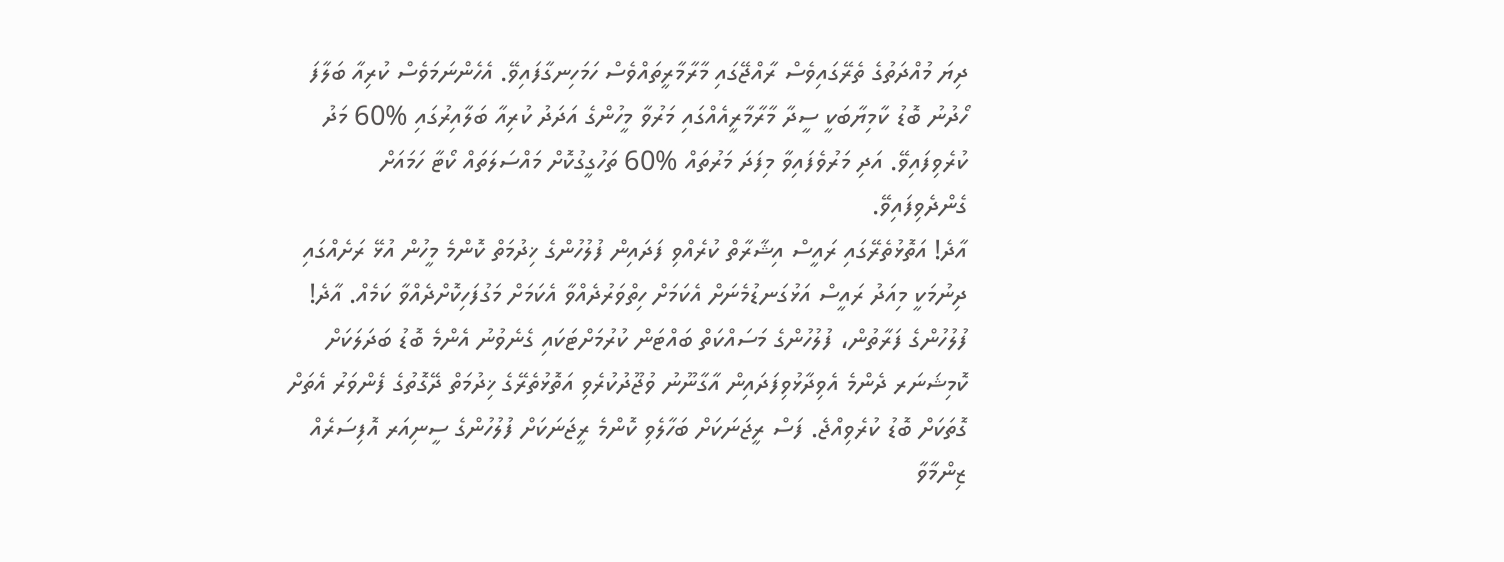ދިޔަ މުއްދަތުގެ ތެރޭގައިވެސް ރާއްޖޭގައި މާރާމާރީތައްވެސް ހަމަހިނގާފައިވޭ. އެހެންނަމަވެސް ކުރިއާ ބަލާފަ ހޯދުނު ބޮޑު ކާމިޔާބަކީ ސީދާ މާރާމާރީއެއްގައި މަރުވާ މީހުންގެ އަދަދު ކުރިއާ ބަލާއިރުގައި %60 މަދު ކުރެވިފައިވޭ. އަދި މަރުވެފައިވާ މިފަދަ މަރުތައް %60 ތަހުގީގުކޮށް މައްސަލަތައް ކޯޓާ ހަމައަށް ގެންދެވިފައިވޭ.
އާދެ! އަތޮޅުތެރޭގައި ރައީސް އިޝާރާތް ކުރެއްވި ފަދައިން ފުލުހުންގެ ޚިދުމަތް ކޮންމެ މީހުން އުޅޭ ރަށެއްގައި ދިނުމަކީ މިއަދު ރައީސް އަޅުގަނޑުމެނަށް އެކަމަށް ހިތްވަރުދެއްވާ އެކަމަށް މަގުފަހިކޮށްދެއްވާ ކަމެއް. އާދެ! ފުލުހުންގެ ފަރާތުން، ފުލުހުންގެ މަސައްކަތް ބައްޓަން ކުރުމަށްޓަކައި ގެނެވުނު އެންމެ ބޮޑު ބަދަލަކަށް ކޮމިޝަނަރ ދެންމެ އެވިދާޅުވިފަދައިން އާގާނޫނު ވުޖޫދުކުރެވި އަތޮޅުތެރޭގެ ޚިދުމަތް ދޭގޮތުގެ ފެންވަރު އެތަށް ގޮތަކަށް ބޮޑު ކުރެވިއްޖެ. ފަސް ރީޖަނަކަށް ބަހާލެވި ކޮންމެ ރީޖަނަކަށް ފުލުހުންގެ ސީނިއަރ އޮފިސަރެއް ޒިންމާވާ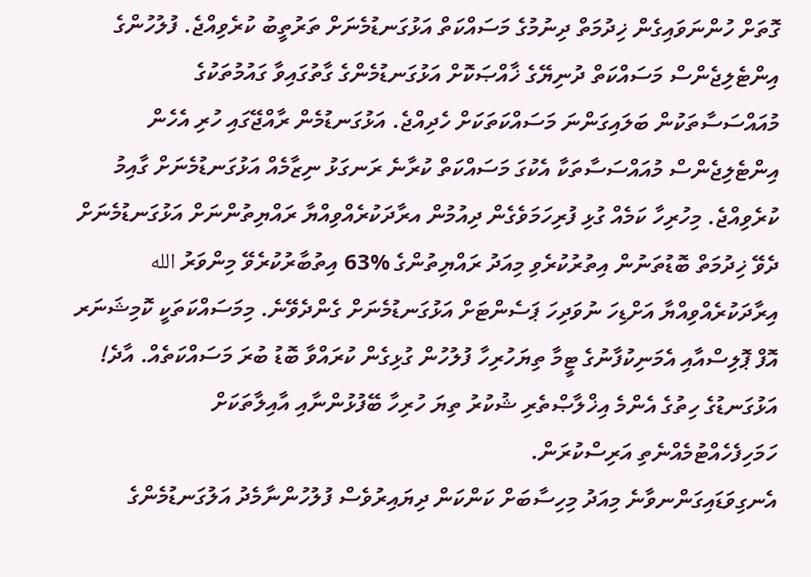ގޮތަށް ހުންނަވައިގެން ޚިދުމަތް ދިނުމުގެ މަސައްކަތް އަޅުގަނޑުމެނަށް ތަރުތީބު ކުރެވިއްޖެ. ފުލުހުންގެ އިންޓެލިޖެންސް މަސައްކަތް ދުނިޔޭގެ ޚާއްޞަކޮށް އަޅުގަނޑުމެންގެ ގާތުގައިވާ ގައުމުތަކުގެ މުއައްސަސާތަކުން ބަލައިގަންނަ މަސައްކަތަކަށް ހެދިއްޖެ. އަޅުގަނޑުމެން ރާއްޖޭގައި ހުރި އެހެން އިންޓެލިޖެންސް މުއައްސަސާތަކާ އެކުގަ މަސައްކަތް ކުރާނެ ރަނގަޅު ނިޒާމެއް އަޅުގަނޑުމެނަށް ގާއިމު ކުރެވިއްޖެ. މިހުރިހާ ކަމެއް ގުޅި ފުރިހަމަވެގެން ދިއުމުން އރާދަކުރެއްވިއްޔާ ރައްޔިތުންނަށް އަޅުގަނޑުމެނަށް ދެވޭ ޚިދުމަތް ބޮޑުތަނުން އިތުރުކުރެވި މިއަދު ރައްޔިތުންގެ %63 އިތުބާރުކުރެވޭ މިންވަރު الله އިރާދަކުރެއްވިއްޔާ އަށްޑިހަ ނުވަދިހަ ޕަސެންޓަށް އަޅުގަނޑުމެނަށް ގެންދެވޭނެ. މިމަސައްކަތަކީ ކޮމިޝަނަރ އޮފް ޕޮލިސްއާއި އެމަނިކުފާނުގެ ޓީމާ ތިޔަހުރިހާ ފުލުހުން ގުޅިގެން ކުރައްވާ ބޮޑު ބުރަ މަސައްކަތެއް. އާދެ! އަޅުގަނޑުގެ ހިތުގެ އެންމެ އިޚްލާޞްތެރި ޝުކުރު ތިޔަ ހުރިހާ ބޭފުޅުންނާއި އާއިލާތަކަށް ހަމަހިފެހެއްޓުމެއްނެތި އަރިސްކުރަން.
އެނގިވަޑައިގަންނވާނެ މިއަދު މިހިސާބަށް ކަންކަން ދިޔައިރުވެސް ފުލުހުންނާމެދު އަލުގަނޑުމެންގެ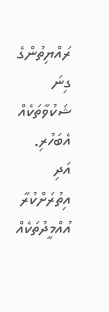ރައްޔިތުންގެ ގިނަ ޝަކުވާތަކެއް އެބަހުރި. އަދި އިތުރަށްކުރާ އުއްމީދުތަކެއް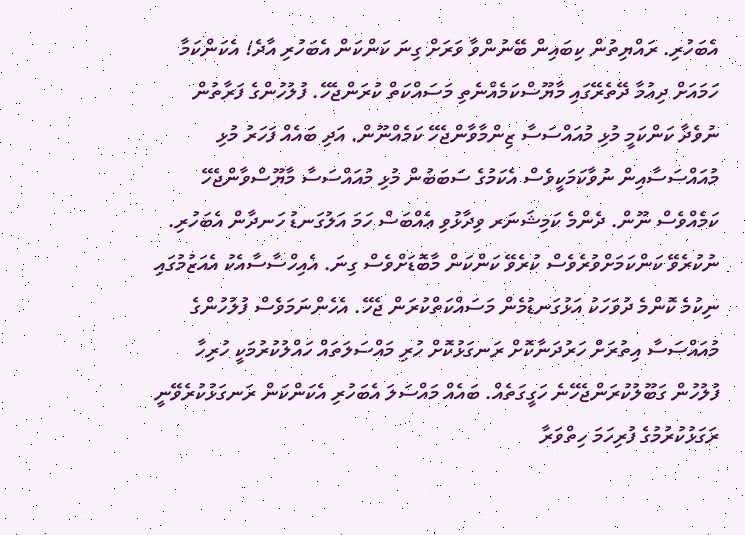އެބަހުރި. ރައްޔިތުން ކިބައިން ބޭނުންވާ ވަރަށް ގިނަ ކަންކަން އެބަހުރި އާދެ! އެކަންކަމާ ހަމައަށް ދިއުމާ ދޭތެރޭގައި މާޔޫސްކަމެއްނެތި މަސައްކަތް ކުރަންޖެހޭ. ފުލުހުންގެ ފަރާތުން ނުވެދާ ކަންކަމީ މުޅި މުއައްސަސާ ޒިންމާވާންޖެހޭ ކަމެއްނޫން. އަދި ބައެއް ފަހަރު މުޅި މުއައްސަސާއިން ނުވާކަމަކީވެސް އެކަމުގެ ސަބަބުން މުޅި މުއައްސަސާ މާޔޫސްވާންޖެހޭ ކަމެއްވެސް ނޫން. ދެންމެ ކަމިޝަނަރ ވިދާޅުވި ޢެއްބަސް ހަމަ އަލުގަނޑު ހަނދާން އެބަހުރި. ނުކުރެވޭ ކަންކަމަށްވުރެވެސް ކުރެވޭ ކަންކަން މާބޮޑަށްވެސް ގިނަ. އެއިހްސާސާއެކު އެއަޒުމުގައި ނިކުމެ ކޮންމެ ދުވަހަކު އަޅުގަނޑުމެން މަސައްކަތްކުރަން ޖެހޭ. އެހެންނަމަވެސް ފުލުހުންގެ މުއައްސަސާ އިތުރަށް ހަރުދަނާކޮށް ރަނގަޅުކޮށް ހުރި މައްސަލަތައް ހައްލުކުރުމަކީ ހުރިހާ ފުލުހުން ގަބޫލުކުރަންޖެހޭނެ ހަގީގަތެއް. ބައެއް މައްސަލަ އެބަހުރި އެކަންކަން ރަނގަޅުކުރެވޭނީ ރަގަޅުކުރުމުގެ ފުރިހަމަ ހިތްވަރާ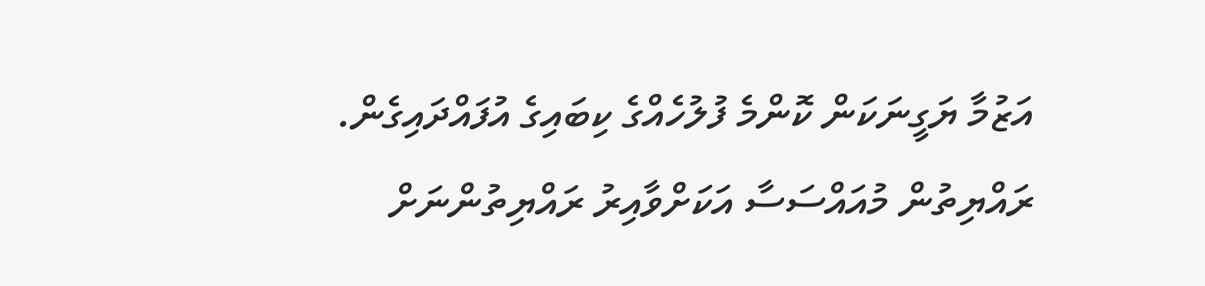އަޒުމާ ޔަގީނަކަން ކޮންމެ ފުލުހެއްގެ ކިބައިގެ އުފައްދައިގެން. ރައްޔިތުން މުއައްސަސާ އަކަށްވާއިރު ރައްޔިތުންނަށް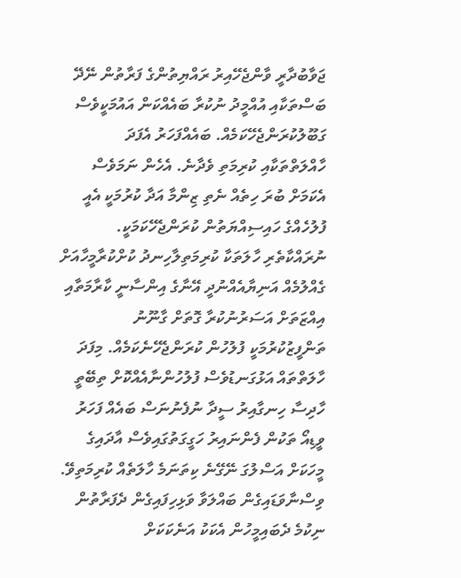ޖަވާބުދާރީ ވާންޖެހޭއިރު ރައްޔިތުންގެ ފަރާތުން ނޭދޭ ބަސްތަކާއި އުއްމީދު ނުކުރާ ބައެއްކަން އައުމަކީވެސް ގަބޫލުކުރަންޖެހޭކަމެއް. ބައެއްފަހަރު އެފަދަ ހާއްލަތްތަކާއި ކުރިމަތި ވެދާނެ. އެހެން ނަމަވެސް އެކަމަށް ބުރަ ހިތެއް ނެތި ޒިންމާ އަދާ ކުރުމަކީ އެއީ ފުލުހެއްގެ ހައިސިއްޔަތުން ކުރަންޖެހޭކަމަކީ. ނުރައްކާތެރި ހާލަތަކާ ކުރިމަތިލާހިނދު ކުށްކުރާމީހާއަށް ގެއްލުމެއް އަނިޔާއެއްނުދީ އޭނާގެ އިންސާނީ ކާރާމަތާއި އިއްޒަތަށް އަސަރުނުކުރާ ގޮތަށް ގާނޫނު ތަންފީޒުކުރުމަކީ ފުލުހުން ކުރަންޖެހޭނެކަމެއް. މިފަދަ ހާލަތްތައް އަޅުގަނޑުވެސް ފުލުހުންނާއެއްކޮށް ތިބޭތީ ހާދިސާ ހިނގާއިރު ސީދާ ނުފެނުނަސް ބައެއް ފަހަރު ވީޑިއޯ ތަކުން ފެންނައިރު ހަގީގަތުގައިވެސް އާދައިގެ މީހަކަށް އަސްލުގަ ނޭގޭނެ ކިތަނަމެ ހާލަތެއް ކުރިމަތިވޭ. ވިސްނާވަޑައިގެން ބައްލަވާ ވަޅިހިފައިގެން ދެފަރާތުން ނިކުމެ ދެބައިމީހުން އެކަކު އަނެކަކަށް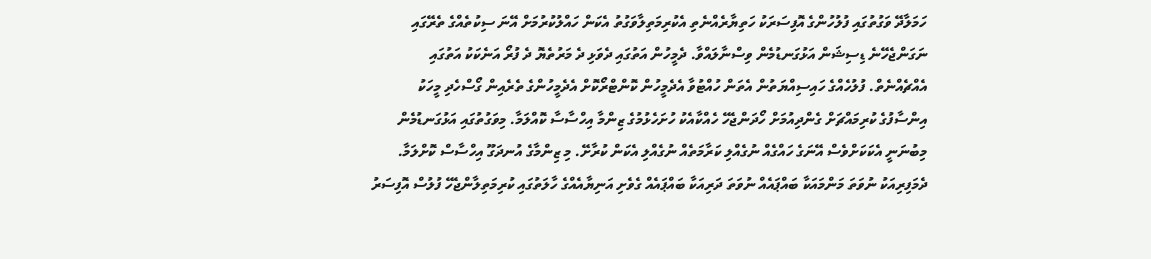ހަމަލާދޭ ވަގުތުގައި ފުލުހުންގެ އޮފިސަރަކު ހަތިޔާރެއްނެތި އެކުރިމަތިލާވަގުތު އެކަން ހައްލުކުރުމަށް އޭނަ ސިކުތެއްގެ ތެރޭގައި ނަގަންޖެހޭނެ ޑިސިޝަން އަޅުގަނޑުމެން ވިސްނާލައްވާ. ދެމީހުން އަތުގައި ދެވަޅި ދެ މަރުތެޔޮ ދެ ފުރޯ އަނެކަކު އަތުގައި އެއްޗެއްނެތް. ފުލުހެއްގެ ހައިސިއްޔަތުން އެތަން ހުއްޓުވާ އެދެމީހުން ކޮންޓްރޯކޮށް އެދެމީހުންގެ ތެރެއިން ގޯސްހެދި މީހަކު އިންސާފުގެ ކުރިމައްޗަށް ގެންދިއުމަށް ހޯދަންޖެހޭ ހެއްކާއެކު ހުށަހެޅުމުގެ ޒިންމާ އިހްސާސާ ކޮއްލަމާ. މިވަގުތުގައި އަޅުގަނޑުމެން މިބުނަނީ އެކަކަށްވެސް އޭނަގެ ހައްގެއް ނުގެއްލި ކަރާމަތެއް ނުގެއްލި އެކަން ކުރާށޭ. މި ޒިންމާގެ އުނދަގޫ އިހްސާސް ކޮށްލަމާ.
ދެމަފިރިއަކު ނުވަތަ މަންމައަކާ ބައްޕައެއް ނުވަތަ ދަރިއަކާ ބައްޕައެއް ގެވެށި އަނިޔާއެއްގެ ހާލަތުގައި ކުރިމަތިލާންޖެހޭ ފުލުސް އޮފިސަރު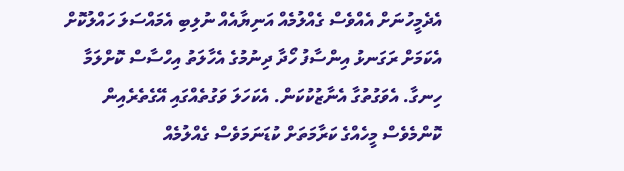އެދެމީހުނަށް އެއްވެސް ގެއްލުމެއް އަނިޔާއެއް ނުލިބި އެމައްސަލަ ހައްލުކޮށް އެކަމަށް ރަގަނޅު އިންސާފު ހޯދާ ދިނުމުގެ އެހާލަތު އިހްސާސް ކޮށްލަމާ ހިނގާ. އެވަގުތުގާ އެނާޒުކުކަން. އެކަހަލަ ވަގުތެއްގައި އޭގެތެރެއިން ކޮންމެވެސް މީހެއްގެ ކަރާމަތަށް ކުޑަނަމަވެސް ގެއްލުމެއް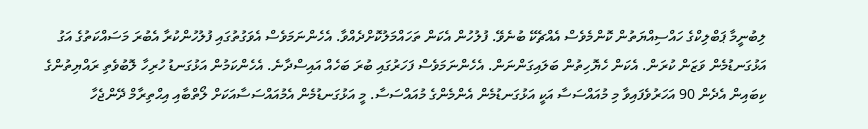ލިބުނީމާ ޕަބްލިކްގެ ހައްސިއްޔަތުން ކޮންމެވެސް އެއްޗެކޭ ބުނެވޭ. ފުލުހުން އެކަން ތަހައްމަލުކޮށްދެއްވާ. އެހެންނަމަވެސް އެވަގުތުގައި ފުލުހުންކުރާ އެބުރަ މަސައްކަތުގެ އަގު އަޅުގަނޑުމެން ވަޒަން ކުރަން. އެކަން ހެޔޮހިތުން ބަލައިގަންނަން. އެހެންނަމަވެސް ފަހަރުގައި ބުރަ ބަހެއް އައިސްދާނެ. އެހެންކަމުން އަޅުގަނޑު ހުރިހާ ލޮބުވެތި ރައްޔިތުންގެ ކިބައިން އެދެން 90 އަހަރުވެފައިވާ މި މުއައްސަސާ އަކީ އަޅުގަނޑުމެން އެންމެންގެ މުއައްސަސާ. މީ އަޅުގަނޑުމެން އެމުއައްސަސާއަކަށް ލޯތްބާއި އިޙްތިރާމް ދޭންޖެހާ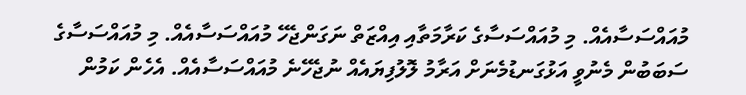މުއައްސަސާއެއް. މި މުއައްސަސާގެ ކަރާމަތާއި އިއްޒަތް ނަގަންޖެހޭ މުއައްސަސާއެއް. މި މުއައްސަސާގެ ސަބަބުން މެނުވީ އަޅުގަނޑުމެނަށް އަރާމު ލޮލުފިޔައެއް ނުޖެހޭނެ މުއައްސަސާއެއް. އެހެން ކަމުން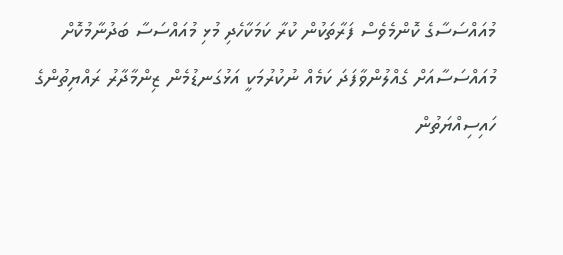މުއައްސަސާގެ ކޮންމެވެސް ފަރާތަކުން ކުރާ ކަމަކާހެދި މުޅި މުއައްސަސާ ބަދުނާމުކޮށް މުއައްސަސާއަށް ގެއްލުންވާފަދަ ކަމެއް ނުކުރުމަކީ އަޅުގަނޑުމެން ޒިންމާދާރު ރައްޔިތުންގެ ހައިސިއްޔަތުން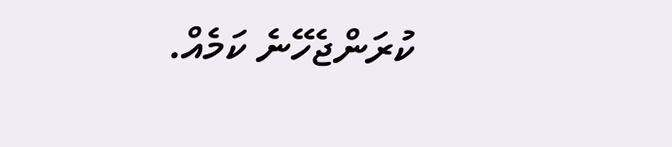ކުރަންޖެހޭނެ ކަމެއް.